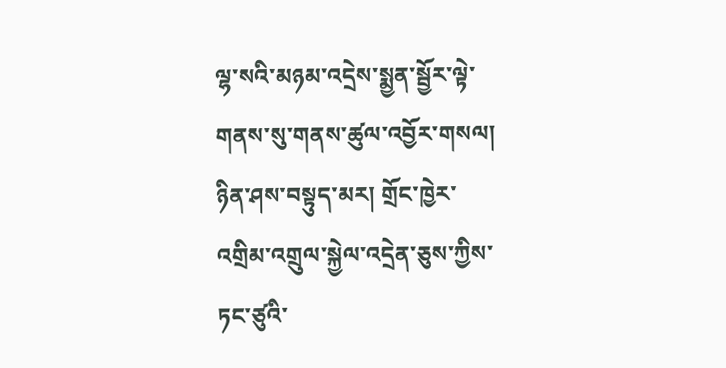ལྷ་སའི་མཉམ་འདྲེས་སྨྱན་སྦྱོར་ལྟེ་གནས་སུ་གནས་ཚུལ་འབྱོར་གསལ། ཉིན་ཤས་བསྟུད་མར། གྲོང་ཁྱེར་འགྲིམ་འགྲུལ་སྐྱེལ་འདྲེན་ཅུས་ཀྱིས་ཏང་ཙུའི་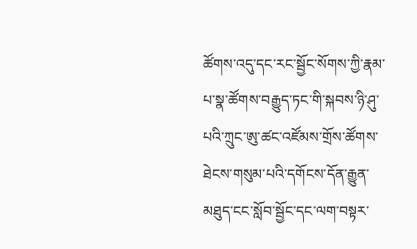ཚོགས་འདུ་དང་རང་སྦྱོང་སོགས་ཀྱི་རྣམ་པ་སྣ་ཚོགས་བརྒྱུད་ཏང་གི་སྐབས་ཉི་ཤུ་པའི་ཀྲུང་ཨུ་ཚང་འཛོམས་གྲོས་ཚོགས་ཐེངས་གསུམ་པའི་དགོངས་དོན་རྒྱུན་མཐུད་ངང་སློབ་སྦྱོང་དང་ལག་བསྟར་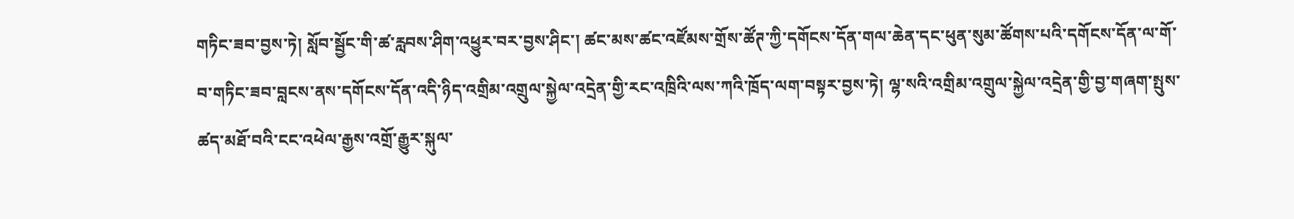གཏིང་ཟབ་བྱས་ཏེ། སློབ་སྦྱོང་གི་ཚ་རླབས་ཤིག་འཕྱུར་བར་བྱས་ཤིང་། ཚང་མས་ཚང་འཛོམས་གྲོས་ཚོཊ་ཀྱི་དགོངས་དོན་གལ་ཆེན་དང་ཕུན་སུམ་ཚོགས་པའི་དགོངས་དོན་ལ་གོ་བ་གཏིང་ཟབ་བླངས་ནས་དགོངས་དོན་འདི་ཉིད་འགྲིམ་འགྲུལ་སྐྱེལ་འདྲེན་གྱི་རང་འཁྲིའི་ལས་ཀའི་ཁྲོད་ལག་བསྟར་བྱས་ཏེ། ལྷ་སའི་འགྲིམ་འགྲུལ་སྐྱེལ་འདྲེན་གྱི་བྱ་གཞག་སྤུས་ཚད་མཐོ་བའི་ངང་འཕེལ་རྒྱས་འགྲོ་རྒྱུར་སྐུལ་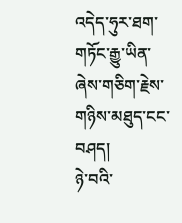འདེད་ཧུར་ཐག་གཏོང་རྒྱུ་ཡིན་ཞེས་གཅིག་རྗེས་གཉིས་མཐུད་ངང་བཤད།
ཉེ་བའི་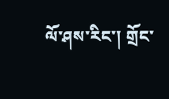ལོ་ཤས་རིང་། གྲོང་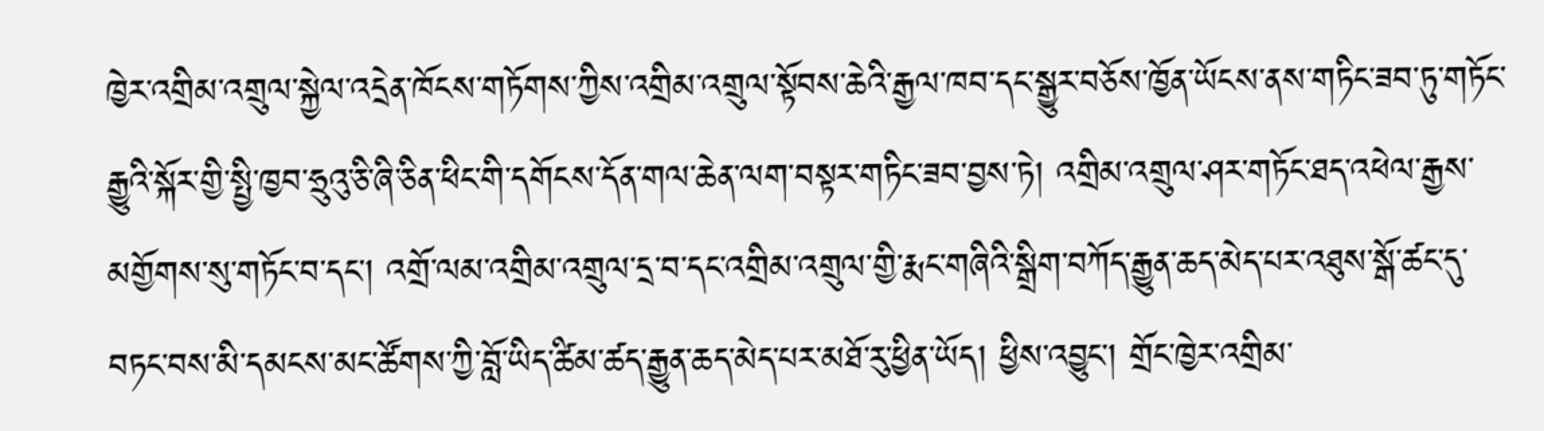ཁྱེར་འགྲིམ་འགྲུལ་སྐྱེལ་འདྲེན་ཁོངས་གཏོགས་ཀྱིས་འགྲིམ་འགྲུལ་སྟོབས་ཆེའི་རྒྱལ་ཁབ་དང་སྒྱུར་བཅོས་ཁྱོན་ཡོངས་ནས་གཏིང་ཟབ་ཏུ་གཏོང་རྒྱུའི་སྐོར་གྱི་སྤྱི་ཁྱབ་ཧྲུའུ་ཅི་ཞི་ཅིན་ཕིང་གི་དགོངས་དོན་གལ་ཆེན་ལག་བསྟར་གཏིང་ཟབ་བྱས་ཏེ། འགྲིམ་འགྲུལ་ཤར་གཏོང་ཐད་འཕེལ་རྒྱས་མགྱོགས་སུ་གཏོང་བ་དང་། འགྲོ་ལམ་འགྲིམ་འགྲུལ་དྲ་བ་དང་འགྲིམ་འགྲུལ་གྱི་རྨང་གཞིའི་སྒྲིག་བཀོད་རྒྱུན་ཆད་མེད་པར་འཐུས་སྒོ་ཚང་དུ་བཏང་བས་མི་དམངས་མང་ཚོགས་ཀྱི་བློ་ཡིད་ཚིམ་ཚད་རྒྱུན་ཆད་མེད་པར་མཐོ་རུ་ཕྱིན་ཡོད། ཕྱིས་འབྱུང་། གྲོང་ཁྱེར་འགྲིམ་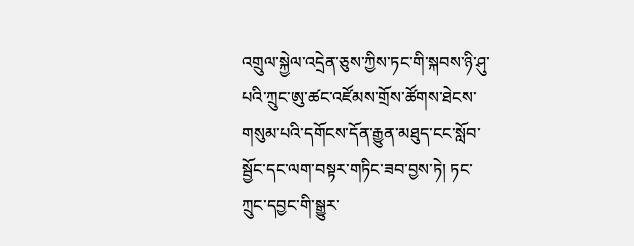འགྲུལ་སྐྱེལ་འདྲེན་ཅུས་ཀྱིས་ཏང་གི་སྐབས་ཉི་ཤུ་པའི་ཀྲུང་ཨུ་ཚང་འཛོམས་གྲོས་ཚོགས་ཐེངས་གསུམ་པའི་དགོངས་དོན་རྒྱུན་མཐུད་ངང་སློབ་སྦྱོང་དང་ལག་བསྟར་གཏིང་ཟབ་བྱས་ཏེ། ཏང་ཀྲུང་དབྱང་གི་སྒྱུར་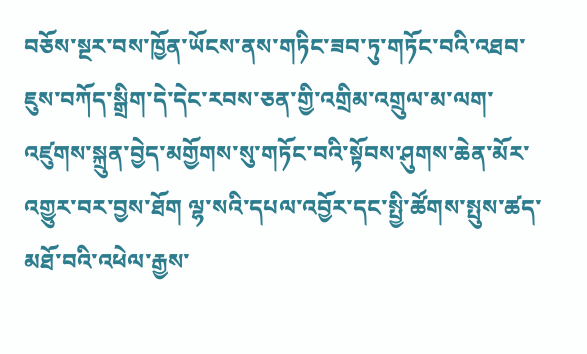བཅོས་སྔར་བས་ཁྱོན་ཡོངས་ནས་གཏིང་ཟབ་ཏུ་གཏོང་བའི་འཐབ་ཇུས་བཀོད་སྒྲིག་དེ་དེང་རབས་ཅན་གྱི་འགྲིམ་འགྲུལ་མ་ལག་འཛུགས་སྐྲུན་བྱེད་མགྱོགས་སུ་གཏོང་བའི་སྟོབས་ཤུགས་ཆེན་མོར་འགྱུར་བར་བྱས་ཐོག ལྷ་སའི་དཔལ་འབྱོར་དང་སྤྱི་ཚོགས་སྤུས་ཚད་མཐོ་བའི་འཕེལ་རྒྱས་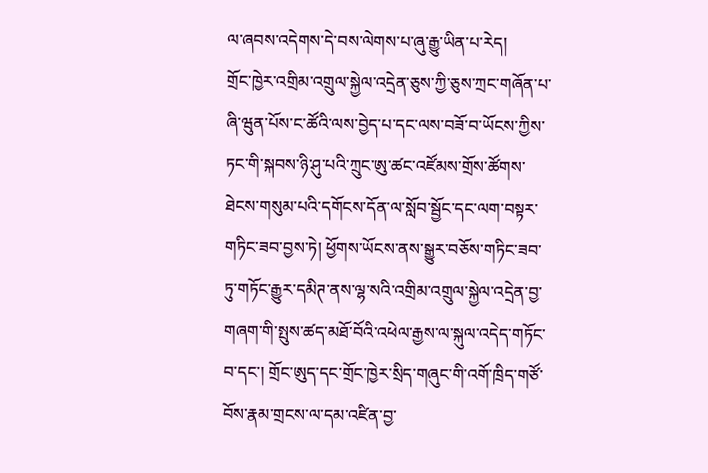ལ་ཞབས་འདེགས་དེ་བས་ལེགས་པ་ཞུ་རྒྱུ་ཡིན་པ་རེད།
གྲོང་ཁྱེར་འགྲིམ་འགྲུལ་སྐྱེལ་འདྲེན་ཅུས་ཀྱི་ཅུས་ཀྲང་གཞོན་པ་ཞི་ཝུན་པོས་ང་ཚོའི་ལས་བྱེད་པ་དང་ལས་བཟོ་བ་ཡོངས་ཀྱིས་ཏང་གི་སྐབས་ཉི་ཤུ་པའི་ཀྲུང་ཨུ་ཚང་འཛོམས་གྲོས་ཚོགས་ཐེངས་གསུམ་པའི་དགོངས་དོན་ལ་སློབ་སྦྱོང་དང་ལག་བསྟར་གཏིང་ཟབ་བྱས་ཏེ། ཕྱོགས་ཡོངས་ནས་སྒྱུར་བཅོས་གཏིང་ཟབ་ཏུ་གཏོང་རྒྱུར་དམིཊ་ནས་ལྷ་སའི་འགྲིམ་འགྲུལ་སྐྱེལ་འདྲེན་བྱ་གཞག་གི་སྤུས་ཚད་མཐོ་བོའི་འཕེལ་རྒྱས་ལ་སྐུལ་འདེད་གཏོང་བ་དང་། གྲོང་ཨུད་དང་གྲོང་ཁྱེར་སྲིད་གཞུང་གི་འགོ་ཁྲིད་གཙོ་བོས་རྣམ་གྲངས་ལ་དམ་འཛིན་བྱ་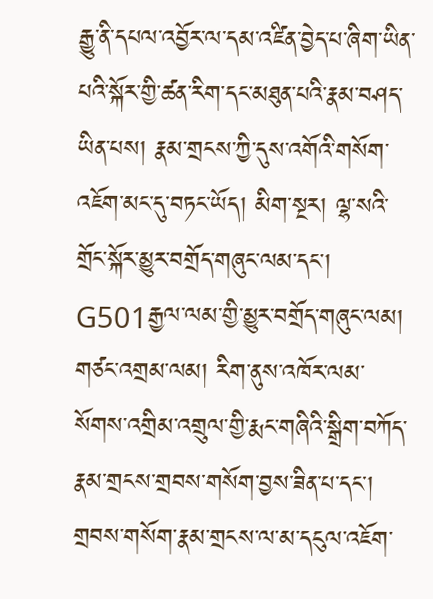རྒྱུ་ནི་དཔལ་འབྱོར་ལ་དམ་འཛིན་བྱེད་པ་ཞིག་ཡིན་པའི་སྐོར་གྱི་ཚན་རིག་དང་མཐུན་པའི་རྣམ་བཤད་ཡིན་པས། རྣམ་གྲངས་ཀྱི་དུས་འགོའི་གསོག་འཇོག་མང་དུ་བཏང་ཡོད། མིག་སྔར། ལྷ་སའི་གྲོང་སྐོར་མྱུར་བགྲོད་གཞུང་ལམ་དང་། G501རྒྱལ་ལམ་གྱི་མྱུར་བགྲོད་གཞུང་ལམ། གཙང་འགྲམ་ལམ། རིག་ནུས་འཁོར་ལམ་སོགས་འགྲིམ་འགྲུལ་གྱི་རྨང་གཞིའི་སྒྲིག་བཀོད་རྣམ་གྲངས་གྲབས་གསོག་བྱས་ཟིན་པ་དང་། གྲབས་གསོག་རྣམ་གྲངས་ལ་མ་དངུལ་འཇོག་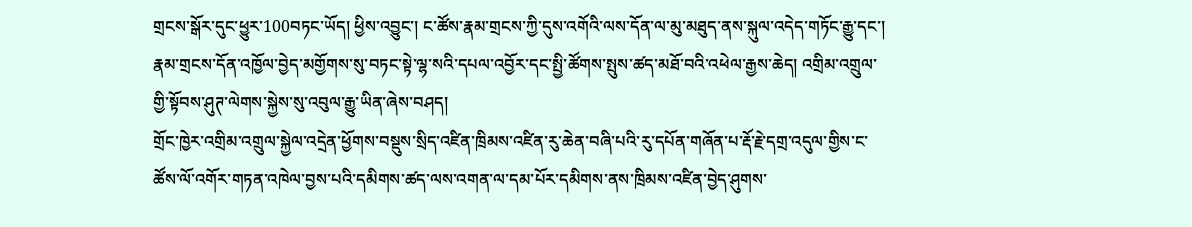གྲངས་སྒོར་དུང་ཕྱུར་100བཏང་ཡོད། ཕྱིས་འབྱུང་། ང་ཚོས་རྣམ་གྲངས་ཀྱི་དུས་འགོའི་ལས་དོན་ལ་མུ་མཐུད་ནས་སྐུལ་འདེད་གཏོང་རྒྱུ་དང་། རྣམ་གྲངས་དོན་འཁྱོལ་བྱེད་མགྱོགས་སུ་བཏང་སྟེ་ལྷ་སའི་དཔལ་འབྱོར་དང་སྤྱི་ཚོགས་སྤུས་ཚད་མཐོ་བའི་འཕེལ་རྒྱས་ཆེད། འགྲིམ་འགྲུལ་གྱི་སྟོབས་ཤུཊ་ལེགས་སྐྱེས་སུ་འབུལ་རྒྱུ་ཡིན་ཞེས་བཤད།
གྲོང་ཁྱེར་འགྲིམ་འགྲུལ་སྐྱེལ་འདྲེན་ཕྱོགས་བསྡུས་སྲིད་འཛིན་ཁྲིམས་འཛིན་རུ་ཆེན་བཞི་པའི་རུ་དཔོན་གཞོན་པ་རྡོ་རྗེ་དགྲ་འདུལ་གྱིས་ང་ཚོས་ལོ་འགོར་གཏན་འཁེལ་བྱས་པའི་དམིགས་ཚད་ལས་འགན་ལ་དམ་པོར་དམིགས་ནས་ཁྲིམས་འཛིན་བྱེད་ཤུགས་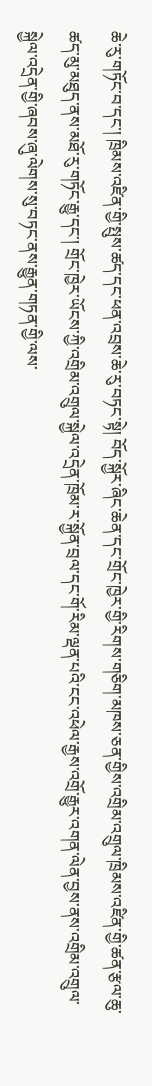ཆེ་རུ་གཏོང་བ་དང་། ཁྲིམས་འཛིན་གྱི་སྤུས་ཚད་དང་ཕན་འབྲས་ཆེ་རུ་བཏང་སྟེ། བོད་སྐྱོར་ཞིང་ཆེན་དང་གྲོང་ཁྱེར་གྱི་རིགས་གཅིག་མཁས་ཅན་གྱིས་འགྲིམ་འགྲུལ་ཁྲིམས་འཛིན་གྱི་ཚན་རྩལ་ཆུ་ཚད་མུ་མཐུད་ནས་མཐོ་རུ་གཏོང་རྒྱུ་དང་། གྲོང་ཁྱེར་ཡོངས་ཀྱི་འགྲིམ་འགྲུལ་སྐྱེལ་འདྲེན་ཁྲོམ་ར་སྐྱོན་བྲལ་དང་གོ་རིམ་ལྡན་པའི་ངང་འཕེལ་རྒྱས་འགྲོ་རྒྱུར་འགན་ལེན་བྱས་ནས་འགྲིམ་འགྲུལ་སྐྱེལ་འདྲེན་གྱི་ཞབས་ཞུ་ལེགས་སུ་བཏང་ནས་རྒྱུན་གཏན་གྱི་ལས་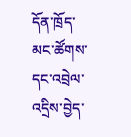དོན་ཁྲོད་མང་ཚོགས་དང་འབྲེལ་འདྲིས་བྱེད་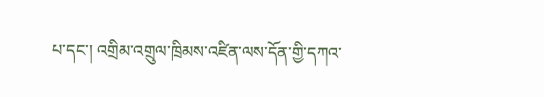པ་དང་། འགྲིམ་འགྲུལ་ཁྲིམས་འཛིན་ལས་དོན་གྱི་དཀའ་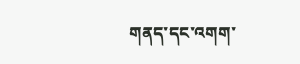གནད་དང་འགག་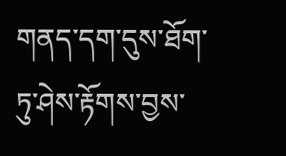གནད་དག་དུས་ཐོག་ཏུ་ཤེས་རྟོགས་བྱས་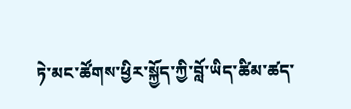ཏེ་མང་ཚོགས་ཕྱིར་སྐྱོད་ཀྱི་བློ་ཡིད་ཚིམ་ཚད་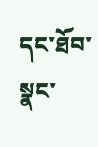དང་ཐོབ་སྣང་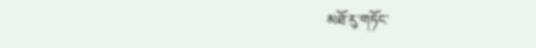མཐོ་རུ་གཏོང་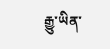རྒྱུ་ཡིན་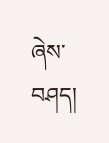ཞེས་བཤད།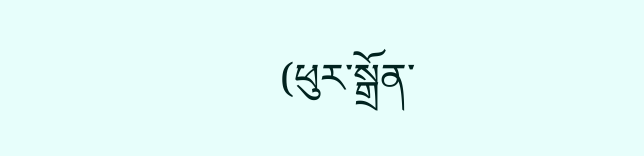(ཕུར་སྒྲོན་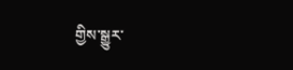གྱིས་སྒྱུར་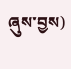ཞུས་བྱས)